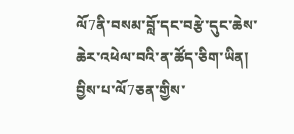ལོ7ནི་བསམ་བློ་དང་བརྩེ་དུང་ཆེས་ཆེར་འཕེལ་བའི་ན་ཚོད་ཅིག་ཡིན།
བྱིས་པ་ལོ7ཅན་གྱིས་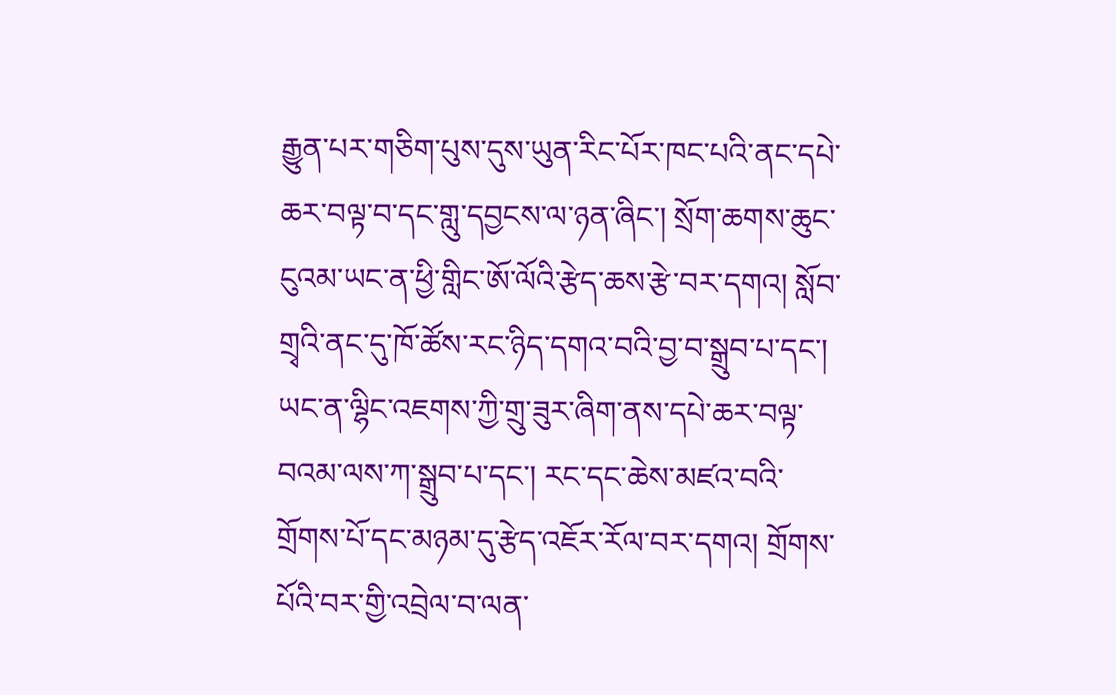རྒྱུན་པར་གཅིག་པུས་དུས་ཡུན་རིང་པོར་ཁང་པའི་ནང་དཔེ་ཆར་བལྟ་བ་དང་གླུ་དབྱངས་ལ་ཉན་ཞིང་། སྲོག་ཆགས་ཆུང་ངུའམ་ཡང་ན་ཕྱི་གླིང་ཨོ་ལོའི་རྩེད་ཆས་རྩེ་བར་དགའ། སློབ་གྲྭའི་ནང་དུ་ཁོ་ཚོས་རང་ཉིད་དགའ་བའི་བྱ་བ་སྒྲུབ་པ་དང་། ཡང་ན་ལྷིང་འཇགས་ཀྱི་གྲུ་ཟུར་ཞིག་ནས་དཔེ་ཆར་བལྟ་བའམ་ལས་ཀ་སྒྲུབ་པ་དང་། རང་དང་ཆེས་མཛའ་བའི་གྲོགས་པོ་དང་མཉམ་དུ་རྩེད་འཇོར་རོལ་བར་དགའ། གྲོགས་པོའི་བར་གྱི་འབྲེལ་བ་ལན་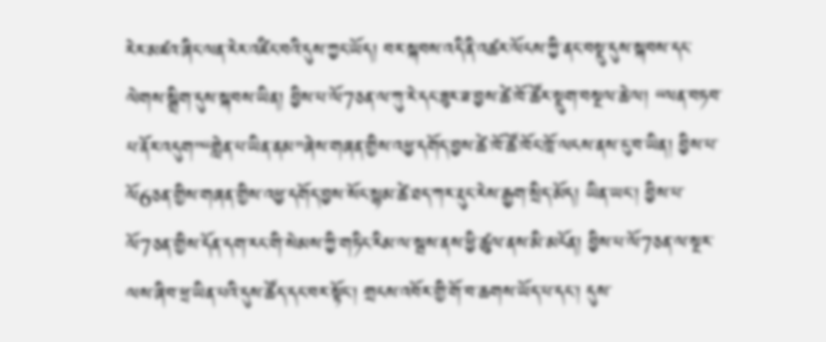རེར་མཛའ་ཞིང་ལན་རེར་འཛིང་བའི་དུས་ཀྱང་ཡོད། བར་སྐབས་འདི་ནི་འཚར་ལོངས་ཀྱི་ནང་བསྡུ་དུས་སྐབས་དང་ལེགས་སྒྲིག་དུས་སྐབས་ཡིན། བྱིས་པ་ལོ7ཅན་ལ་ཀུ་རེ་དང་ཟུར་ཟ་བྱས་ཚེ་ཁོ་ཚོར་སྡུག་བསྔལ་ཆེ་ལ། “ལན་བཏབ་པ་ནོར་འདུག”“གླེན་པ་ཡིན་ནམ”ཞེས་གཞན་གྱིས་འཕྱ་དགོད་བྱས་ཚེ་ཁོ་ཚོ་ཁོང་ཁྲོ་ལངས་ནས་ངུ་བ་ཡིན། བྱིས་པ་ལོ6ཅན་གྱིས་གཞན་གྱིས་འཕྱ་དགོད་བྱས་སོང་སྙམ་ཚེ་ཐད་ཀར་རྡུང་རེས་རྒྱག་སྲིད་མོད། ཡིན་ཡང་། བྱིས་པ་ལོ7ཅན་གྱིས་དོན་དག་རང་གི་སེམས་ཀྱི་གཏིང་རིམ་ལ་སྦས་ནས་ཕྱི་ཚུལ་ནས་མི་མངོན། བྱིས་པ་ལོ7ཅན་ལ་སྔར་ལས་ཞིབ་ཕྲ་ཡིན་པའི་དུས་ཚོད་དང་བར་སྟོང་། གྲངས་འབོར་གྱི་གོ་བ་ཆགས་ཡོད་པ་དང་། དུས་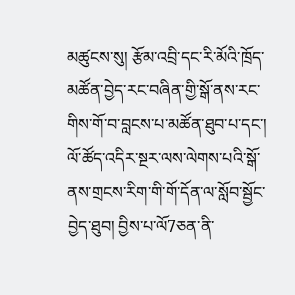མཚུངས་སུ། རྩོམ་འབྲི་དང་རི་མོའི་ཁྲོད་མཚོན་བྱེད་རང་བཞིན་གྱི་སྒོ་ནས་རང་གིས་གོ་བ་བླངས་པ་མཚོན་ཐུབ་པ་དང་། ལོ་ཚོད་འདིར་སྔར་ལས་ལེགས་པའི་སྒོ་ནས་གྲངས་རིག་གི་གོ་དོན་ལ་སློབ་སྦྱོང་བྱེད་ཐུབ། བྱིས་པ་ལོ7ཅན་ནི་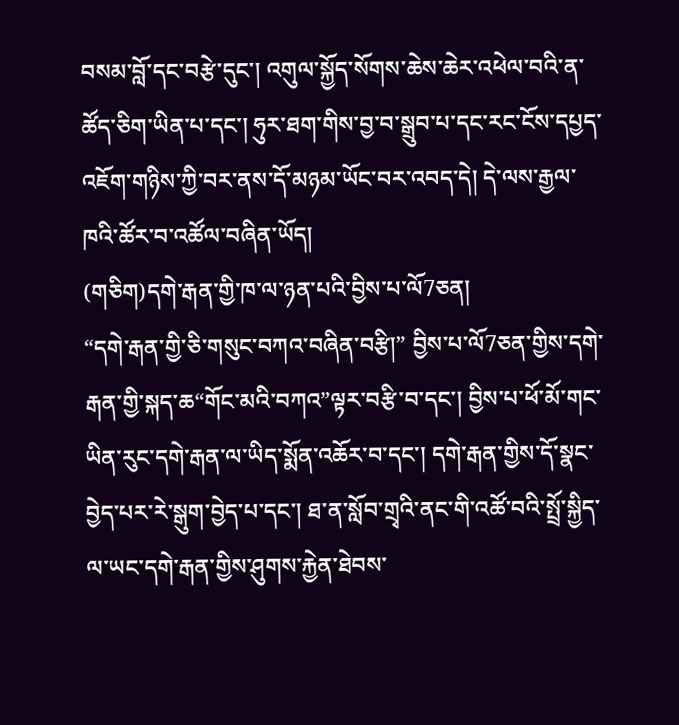བསམ་བློ་དང་བརྩེ་དུང་། འགུལ་སྐྱོད་སོགས་ཆེས་ཆེར་འཕེལ་བའི་ན་ཚོད་ཅིག་ཡིན་པ་དང་། ཧུར་ཐག་གིས་བྱ་བ་སྒྲུབ་པ་དང་རང་ངོས་དཔྱད་འཇོག་གཉིས་ཀྱི་བར་ནས་དོ་མཉམ་ཡོང་བར་འབད་དེ། དེ་ལས་རྒྱལ་ཁའི་ཚོར་བ་འཚོལ་བཞིན་ཡོད།
(གཅིག)དགེ་རྒན་གྱི་ཁ་ལ་ཉན་པའི་བྱིས་པ་ལོ7ཅན།
“དགེ་རྒན་གྱི་ཅི་གསུང་བཀའ་བཞིན་བརྩི།” བྱིས་པ་ལོ7ཅན་གྱིས་དགེ་རྒན་གྱི་སྐད་ཆ“གོང་མའི་བཀའ”ལྟར་བརྩི་བ་དང་། བྱིས་པ་ཕོ་མོ་གང་ཡིན་རུང་དགེ་རྒན་ལ་ཡིད་སྨོན་འཆོར་བ་དང་། དགེ་རྒན་གྱིས་དོ་སྣང་བྱེད་པར་རེ་སྒུག་བྱེད་པ་དང་། ཐ་ན་སློབ་གྲྭའི་ནང་གི་འཚོ་བའི་སྤྲོ་སྐྱིད་ལ་ཡང་དགེ་རྒན་གྱིས་ཤུགས་རྐྱེན་ཐེབས་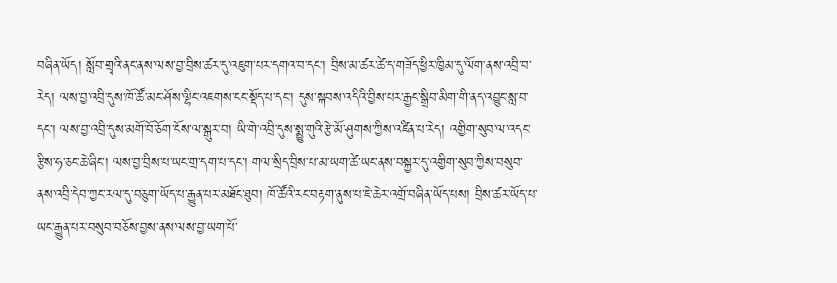བཞིན་ཡོད། སློབ་གྲྭའི་ནང་ནས་ལས་བྱ་བྲིས་ཚར་དུ་འཇུག་པར་དགའ་བ་དང་། བྲིས་མ་ཚར་ཚེ་ད་གཟོད་ཕྱིར་ཁྱིམ་དུ་ལོག་ནས་འབྲི་བ་རེད། ལས་བྱ་འབྲི་དུས་ཁོ་ཚོ་མང་ཤོས་ལྷིང་འཇགས་ངང་སྡོད་པ་དང་། དུས་སྐབས་འདིའི་བྱིས་པར་རྒྱང་སྒྲིབ་མིག་གི་ནད་འབྱུང་སླ་བ་དང་། ལས་བྱ་འབྲི་དུས་མགོ་བོ་ཅོག་ངོས་ལ་སྒུར་བ། ཡི་གེ་འབྲི་དུས་སྨྱུ་གུའི་རྩེ་མོ་ཤུགས་ཀྱིས་འཛིན་པ་རེད། འགྱིག་སུབ་ལ་འདང་རྩིས་ཧ་ཅང་ཆེ་ཞིང་། ལས་བྱ་བྲིས་པ་ཡང་གྲ་དག་པ་དང་། གལ་སྲིད་བྲིས་པ་མ་ཡག་ཚེ་ཡང་ནས་བསྐྱར་དུ་འགྱིག་སུབ་ཀྱིས་བསུབ་ནས་འབྲི་དེབ་ཀྱང་རལ་དུ་བཅུག་ཡོད་པ་རྒྱུན་པར་མཐོང་ཐུབ། ཁོ་ཚོའི་རང་བརྟག་ནུས་པ་ཇེ་ཆེར་འགྲོ་བཞིན་ཡོད་པས། བྲིས་ཚར་ཡོད་པ་ཡང་རྒྱུན་པར་བསུབ་བཅོས་བྱས་ནས་ལས་བྱ་ཡག་པོ་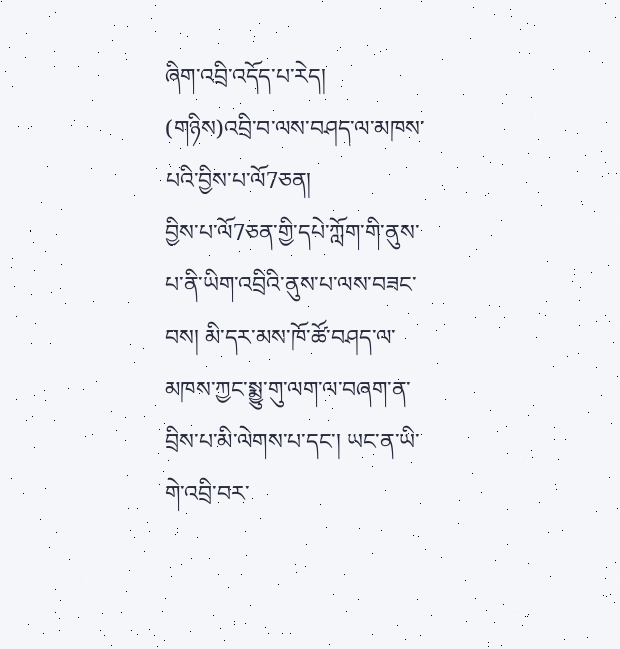ཞིག་འབྲི་འདོད་པ་རེད།
(གཉིས)འབྲི་བ་ལས་བཤད་ལ་མཁས་པའི་བྱིས་པ་ལོ7ཅན།
བྱིས་པ་ལོ7ཅན་གྱི་དཔེ་ཀློག་གི་ནུས་པ་ནི་ཡིག་འབྲིའི་ནུས་པ་ལས་བཟང་བས། མི་དར་མས་ཁོ་ཚོ་བཤད་ལ་མཁས་ཀྱང་སྨྱུ་གུ་ལག་ལ་བཞག་ན་བྲིས་པ་མི་ལེགས་པ་དང་། ཡང་ན་ཡི་གེ་འབྲི་བར་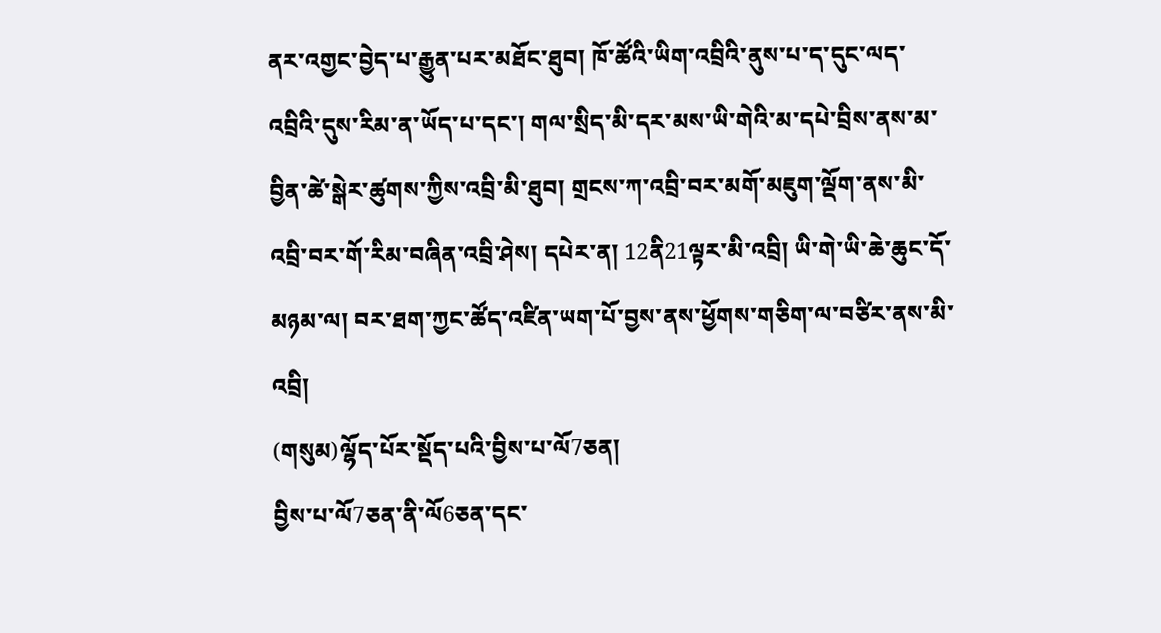ནར་འགྱང་བྱེད་པ་རྒྱུན་པར་མཐོང་ཐུབ། ཁོ་ཚོའི་ཡིག་འབྲིའི་ནུས་པ་ད་དུང་ལད་འབྲིའི་དུས་རིམ་ན་ཡོད་པ་དང་། གལ་སྲིད་མི་དར་མས་ཡི་གེའི་མ་དཔེ་བྲིས་ནས་མ་བྱིན་ཚེ་སྒེར་ཚུགས་ཀྱིས་འབྲི་མི་ཐུབ། གྲངས་ཀ་འབྲི་བར་མགོ་མཇུག་ལྡོག་ནས་མི་འབྲི་བར་གོ་རིམ་བཞིན་འབྲི་ཤེས། དཔེར་ན། 12ནི21ལྟར་མི་འབྲི། ཡི་གེ་ཡི་ཆེ་ཆུང་དོ་མཉམ་ལ། བར་ཐག་ཀྱང་ཚོད་འཛིན་ཡག་པོ་བྱས་ནས་ཕྱོགས་གཅིག་ལ་བཙིར་ནས་མི་འབྲི།
(གསུམ)ལྷོད་པོར་སྡོད་པའི་བྱིས་པ་ལོ7ཅན།
བྱིས་པ་ལོ7ཅན་ནི་ལོ6ཅན་དང་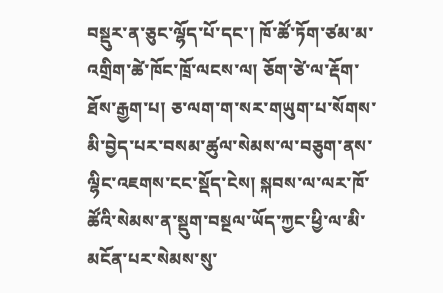བསྡུར་ན་ཅུང་ལྷོད་པོ་དང་། ཁོ་ཚོ་ཏོག་ཙམ་མ་འགྲིག་ཚེ་ཁོང་ཁྲོ་ལངས་ལ། ཅོག་ཙེ་ལ་རྡོག་ཐོས་རྒྱག་པ། ཅ་ལག་ག་སར་གཡུག་པ་སོགས་མི་བྱེད་པར་བསམ་ཚུལ་སེམས་ལ་བཅུག་ནས་ལྷིང་འཇགས་ངང་སྡོད་ངེས། སྐབས་ལ་ལར་ཁོ་ཚོའི་སེམས་ན་སྡུག་བསྔལ་ཡོད་ཀྱང་ཕྱི་ལ་མི་མངོན་པར་སེམས་སུ་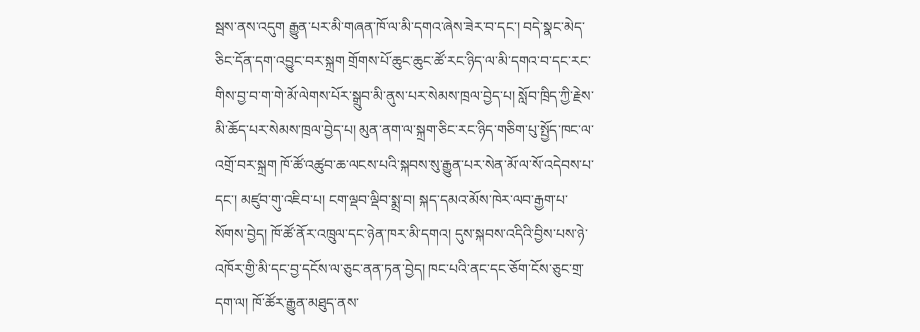སྦས་ནས་འདུག རྒྱུན་པར་མི་གཞན་ཁོ་ལ་མི་དགའ་ཞེས་ཟེར་བ་དང་། བདེ་སྣང་མེད་ཅིང་དོན་དག་འབྱུང་བར་སྐྲག གྲོགས་པོ་ཆུང་ཆུང་ཚོ་རང་ཉིད་ལ་མི་དགའ་བ་དང་རང་གིས་བྱ་བ་ག་གེ་མོ་ལེགས་པོར་སྒྲུབ་མི་ནུས་པར་སེམས་ཁྲལ་བྱེད་པ། སློབ་ཁྲིད་ཀྱི་རྗེས་མི་ཆོད་པར་སེམས་ཁྲལ་བྱེད་པ། མུན་ནག་ལ་སྐྲག་ཅིང་རང་ཉིད་གཅིག་པུ་སྤྱོད་ཁང་ལ་འགྲོ་བར་སྐྲག ཁོ་ཚོ་འཚུབ་ཆ་ལངས་པའི་སྐབས་སུ་རྒྱུན་པར་སེན་མོ་ལ་སོ་འདེབས་པ་དང་། མཛུབ་གུ་འཇིབ་པ། ངག་ལྡབ་ལྡིབ་སྨྲ་བ། སྐད་དམའ་མོས་ཁེར་ལབ་རྒྱག་པ་སོགས་བྱེད། ཁོ་ཚོ་ནོར་འཁྲུལ་དང་ཉེན་ཁར་མི་དགའ། དུས་སྐབས་འདིའི་བྱིས་པས་ཉེ་འཁོར་གྱི་མི་དང་བྱ་དངོས་ལ་ཅུང་ནན་ཏན་བྱེད། ཁང་པའི་ནང་དང་ཅོག་ངོས་ཅུང་གྲ་དག་ལ། ཁོ་ཚོར་རྒྱུན་མཐུད་ནས་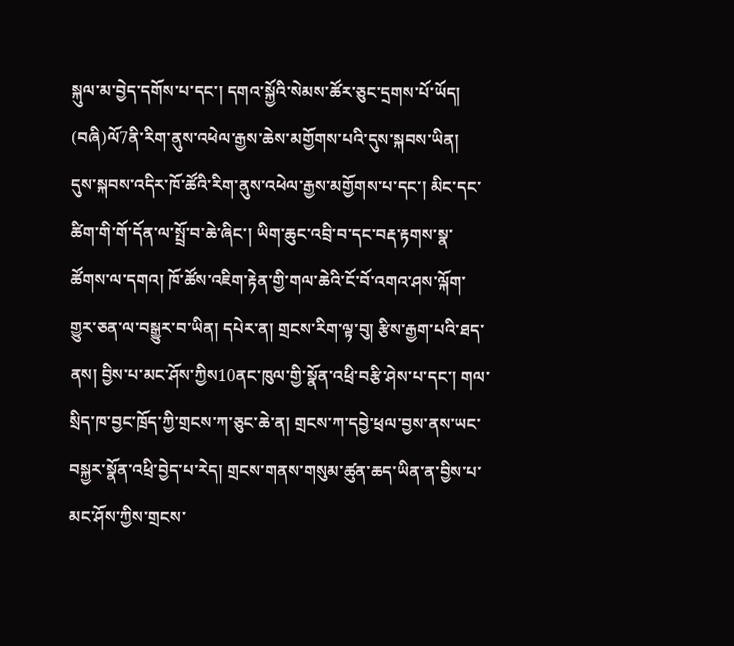སྐུལ་མ་བྱེད་དགོས་པ་དང་། དགའ་སྐྱོའི་སེམས་ཚོར་ཅུང་དྲགས་པོ་ཡོད།
(བཞི)ལོ7ནི་རིག་ནུས་འཕེལ་རྒྱས་ཆེས་མགྱོགས་པའི་དུས་སྐབས་ཡིན།
དུས་སྐབས་འདིར་ཁོ་ཚོའི་རིག་ནུས་འཕེལ་རྒྱས་མགྱོགས་པ་དང་། མིང་དང་ཚིག་གི་གོ་དོན་ལ་སྤྲོ་བ་ཆེ་ཞིང་། ཡིག་ཆུང་འབྲི་བ་དང་བརྡ་རྟགས་སྣ་ཚོགས་ལ་དགའ། ཁོ་ཚོས་འཇིག་རྟེན་གྱི་གལ་ཆེའི་ངོ་བོ་འགའ་ཤས་ལྐོག་གྱུར་ཅན་ལ་བསྒྱུར་བ་ཡིན། དཔེར་ན། གྲངས་རིག་ལྟ་བུ། རྩིས་རྒྱག་པའི་ཐད་ནས། བྱིས་པ་མང་ཤོས་ཀྱིས10ནང་ཁུལ་གྱི་སྣོན་འཕྲི་བརྩི་ཤེས་པ་དང་། གལ་སྲིད་ཁ་བྱང་ཁྲོད་ཀྱི་གྲངས་ཀ་ཅུང་ཆེ་ན། གྲངས་ཀ་དབྱེ་ཕྲལ་བྱས་ནས་ཡང་བསྐྱར་སྣོན་འཕྲི་བྱེད་པ་རེད། གྲངས་གནས་གསུམ་ཚུན་ཆད་ཡིན་ན་བྱིས་པ་མང་ཤོས་ཀྱིས་གྲངས་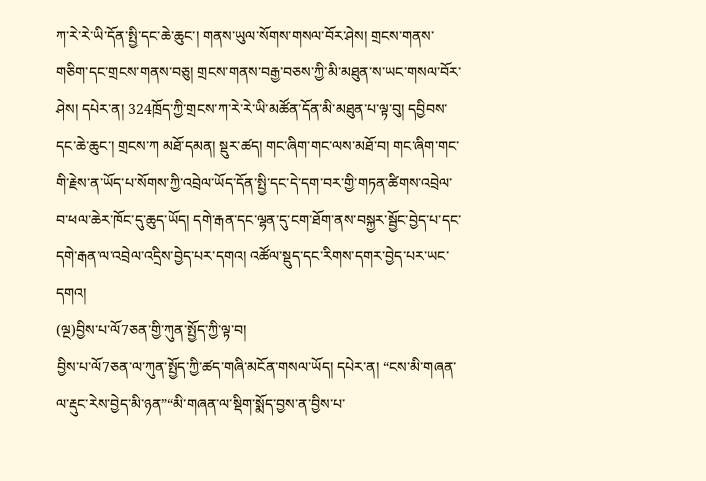ཀ་རེ་རེ་ཡི་དོན་སྤྱི་དང་ཆེ་ཆུང་། གནས་ཡུལ་སོགས་གསལ་བོར་ཤེས། གྲངས་གནས་གཅིག་དང་གྲངས་གནས་བཅུ། གྲངས་གནས་བརྒྱ་བཅས་ཀྱི་མི་མཐུན་ས་ཡང་གསལ་བོར་ཤེས། དཔེར་ན། 324ཁྲོད་ཀྱི་གྲངས་ཀ་རེ་རེ་ཡི་མཚོན་དོན་མི་མཐུན་པ་ལྟ་བུ། དབྱིབས་དང་ཆེ་ཆུང་། གྲངས་ཀ མཐོ་དམན། སྡུར་ཚད། གང་ཞིག་གང་ལས་མཐོ་བ། གང་ཞིག་གང་གི་རྗེས་ན་ཡོད་པ་སོགས་ཀྱི་འབྲེལ་ཡོད་དོན་སྤྱི་དང་དེ་དག་བར་གྱི་གཏན་ཚིགས་འབྲེལ་བ་ཕལ་ཆེར་ཁོང་དུ་ཆུད་ཡོད། དགེ་རྒན་དང་ལྷན་དུ་ངག་ཐོག་ནས་བསྐྱར་སྦྱོང་བྱེད་པ་དང་དགེ་རྒན་ལ་འབྲེལ་འདྲིས་བྱེད་པར་དགའ། འཚོལ་སྡུད་དང་རིགས་དགར་བྱེད་པར་ཡང་དགའ།
(ལྔ)བྱིས་པ་ལོ7ཅན་གྱི་ཀུན་སྤྱོད་ཀྱི་ལྟ་བ།
བྱིས་པ་ལོ7ཅན་ལ་ཀུན་སྤྱོད་ཀྱི་ཚད་གཞི་མངོན་གསལ་ཡོད། དཔེར་ན། “ངས་མི་གཞན་ལ་རྡུང་རེས་བྱེད་མི་ཉན”“མི་གཞན་ལ་སྡིག་སྨོད་བྱས་ན་བྱིས་པ་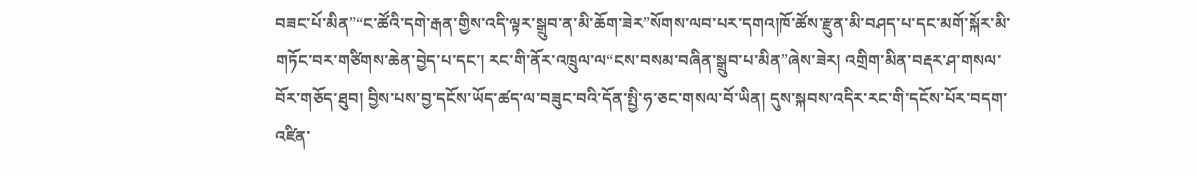བཟང་པོ་མིན”“ང་ཚོའི་དགེ་རྒན་གྱིས་འདི་ལྟར་སྒྲུབ་ན་མི་ཆོག་ཟེར”སོགས་ལབ་པར་དགའ།ཁོ་ཚོས་རྫུན་མི་བཤད་པ་དང་མགོ་སྐོར་མི་གཏོང་བར་གཙིགས་ཆེན་བྱེད་པ་དང་། རང་གི་ནོར་འཁྲུལ་ལ“ངས་བསམ་བཞིན་སྒྲུབ་པ་མིན”ཞེས་ཟེར། འགྲིག་མིན་བརྡར་ཤ་གསལ་བོར་གཅོད་ཐུབ། བྱིས་པས་བྱ་དངོས་ཡོད་ཚད་ལ་བཟུང་བའི་དོན་སྤྱི་ཧ་ཅང་གསལ་བོ་ཡིན། དུས་སྐབས་འདིར་རང་གི་དངོས་པོར་བདག་འཛིན་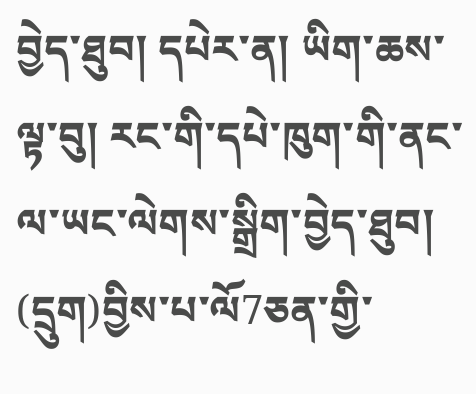བྱེད་ཐུབ། དཔེར་ན། ཡིག་ཆས་ལྟ་བུ། རང་གི་དཔེ་ཁུག་གི་ནང་ལ་ཡང་ལེགས་སྒྲིག་བྱེད་ཐུབ།
(དྲུག)བྱིས་པ་ལོ7ཅན་གྱི་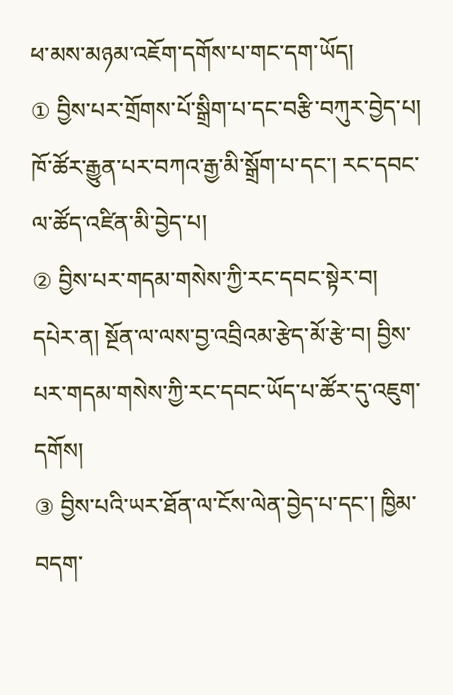ཕ་མས་མཉམ་འཇོག་དགོས་པ་གང་དག་ཡོད།
① བྱིས་པར་གྲོགས་པོ་སྒྲིག་པ་དང་བརྩི་བཀུར་བྱེད་པ། ཁོ་ཚོར་རྒྱུན་པར་བཀའ་རྒྱ་མི་སྒྲོག་པ་དང་། རང་དབང་ལ་ཚོད་འཛིན་མི་བྱེད་པ།
② བྱིས་པར་གདམ་གསེས་ཀྱི་རང་དབང་སྟེར་བ། དཔེར་ན། སྔོན་ལ་ལས་བྱ་འབྲིའམ་རྩེད་མོ་རྩེ་བ། བྱིས་པར་གདམ་གསེས་ཀྱི་རང་དབང་ཡོད་པ་ཚོར་དུ་འཇུག་དགོས།
③ བྱིས་པའི་ཡར་ཐོན་ལ་ངོས་ལེན་བྱེད་པ་དང་། ཁྱིམ་བདག་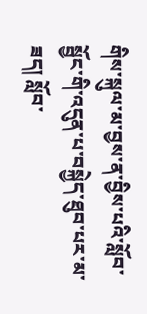གིས་སྐུལ་མ་བྱས་ན་བྱིས་པའི་སློབ་སྦྱོང་གི་འདུན་པ་བསྐྱེད་ཐུབ་པར་མ་ཟད། སློབ་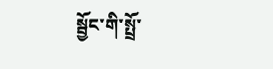སྦྱོང་གི་སྤྲོ་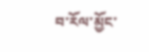བ་རོལ་མྱོང་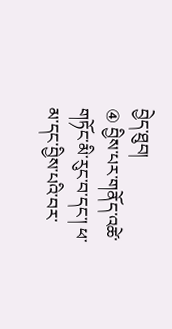བྱེད་ཐུབ།
④ བྱིས་པར་གནོད་འཚེ་གཏོང་མི་རུང་བ་དང་། ཕ་མ་དང་བྱིས་པའི་བར་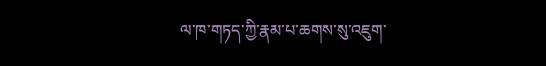ལ་ཁ་གཏད་ཀྱི་རྣམ་པ་ཆགས་སུ་འཇུག་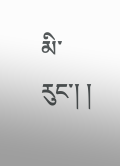མི་རུང་། །